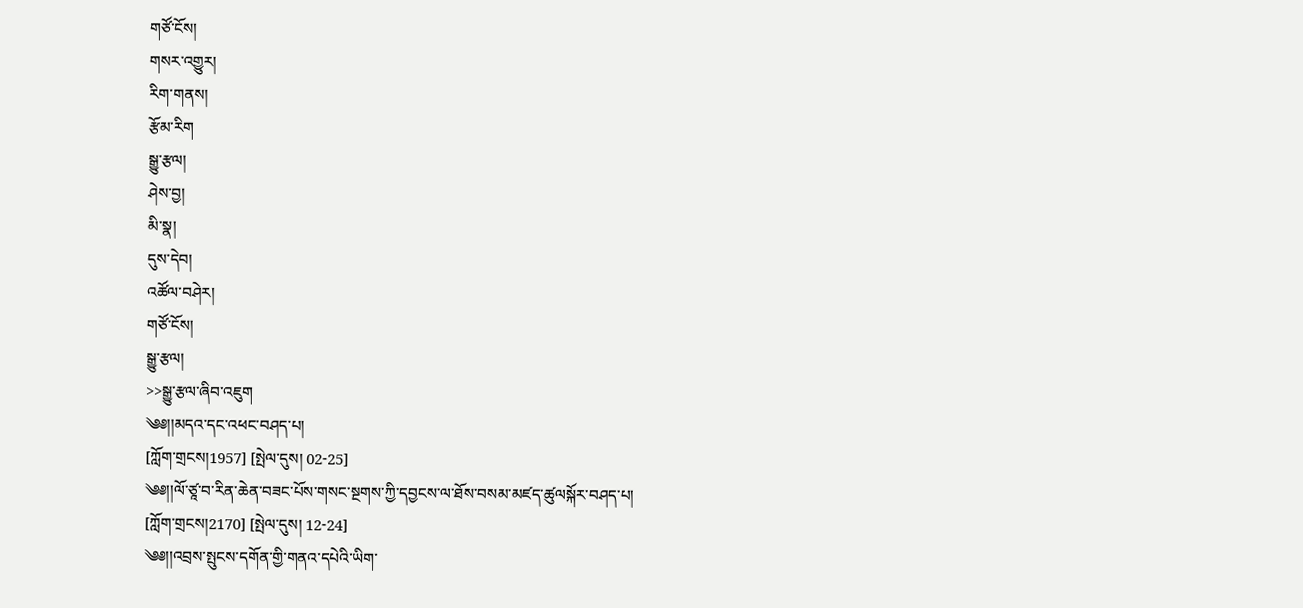གཙོ་ངོས།
གསར་འགྱུར།
རིག་གནས།
རྩོམ་རིག
སྒྱུ་རྩལ།
ཤེས་བྱ།
མི་སྣ།
དུས་དེབ།
འཚོལ་བཤེར།
གཙོ་ངོས།
སྒྱུ་རྩལ།
>>སྒྱུ་རྩལ་ཞིབ་འཇུག
༄༅།།མདའ་དང་འཕང་བཤད་པ།
[ཀློག་གྲངས།1957] [སྤེལ་དུས། 02-25]
༄༅།།ལོ་ཙཱ་བ་རིན་ཆེན་བཟང་པོས་གསང་སྔགས་ཀྱི་དབྱངས་ལ་ཐོས་བསམ་མཛད་ཚུལསྐོར་བཤད་པ།
[ཀློག་གྲངས།2170] [སྤེལ་དུས། 12-24]
༄༅།།འབྲས་སྤུངས་དགོན་གྱི་གནའ་དཔེའི་ཡིག་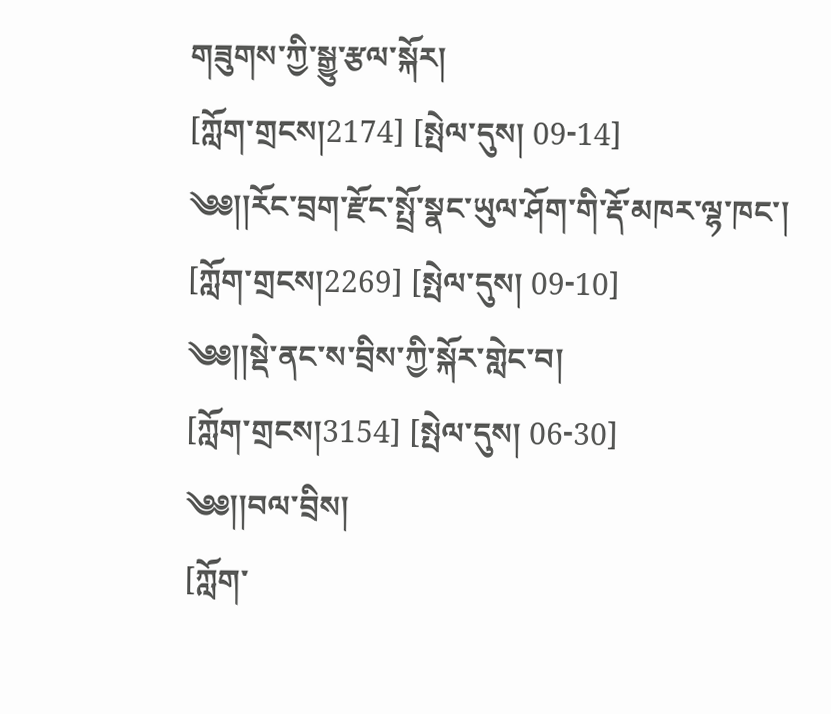གཟུགས་ཀྱི་སྒྱུ་རྩལ་སྐོར།
[ཀློག་གྲངས།2174] [སྤེལ་དུས། 09-14]
༄༅།།རོང་བྲག་རྫོང་སྤྲོ་སྣང་ཡུལ་ཤོག་གི་རྡོ་མཁར་ལྷ་ཁང་།
[ཀློག་གྲངས།2269] [སྤེལ་དུས། 09-10]
༄༅།།སྡེ་ནང་ས་བྲིས་ཀྱི་སྐོར་གླེང་བ།
[ཀློག་གྲངས།3154] [སྤེལ་དུས། 06-30]
༄༅།།བལ་བྲིས།
[ཀློག་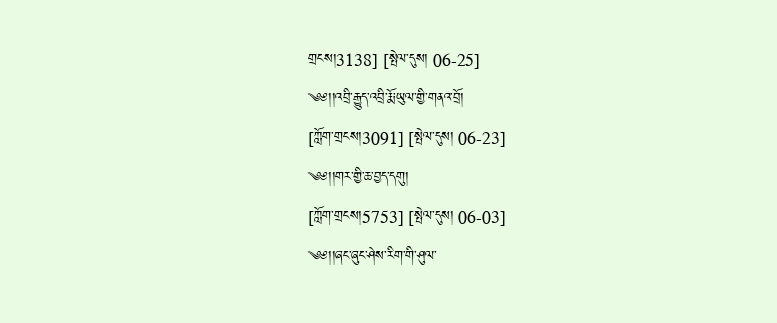གྲངས།3138] [སྤེལ་དུས། 06-25]
༄༅།།འབྲི་རྒྱུད་འབྲི་རྨོ་ཡུལ་གྱི་གནའ་བྲོ།
[ཀློག་གྲངས།3091] [སྤེལ་དུས། 06-23]
༄༅།།གར་གྱི་ཆ་བྱད་དགུ།
[ཀློག་གྲངས།5753] [སྤེལ་དུས། 06-03]
༄༅།།ཞང་ཞུང་ཤེས་རིག་གི་ཤུལ་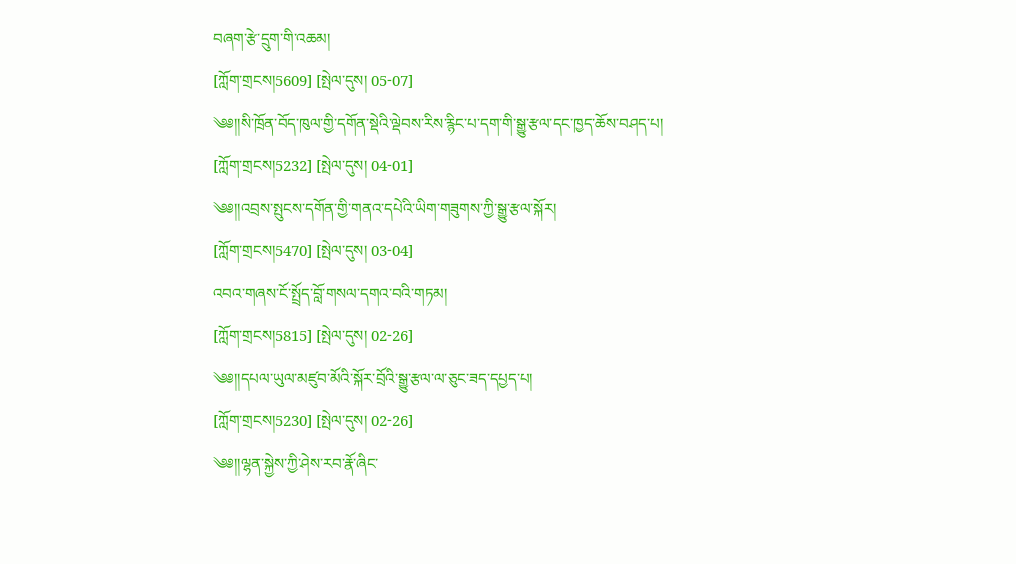བཞག་རྩེ་དྲུག་གི་འཆམ།
[ཀློག་གྲངས།5609] [སྤེལ་དུས། 05-07]
༄༅།།སི་ཁྲོན་བོད་ཁུལ་གྱི་དགོན་སྡེའི་ལྡེབས་རིས་རྙིང་པ་དག་གི་སྒྱུ་རྩལ་དང་ཁྱད་ཆོས་བཤད་པ།
[ཀློག་གྲངས།5232] [སྤེལ་དུས། 04-01]
༄༅།།འབྲས་སྤུངས་དགོན་གྱི་གནའ་དཔེའི་ཡིག་གཟུགས་ཀྱི་སྒྱུ་རྩལ་སྐོར།
[ཀློག་གྲངས།5470] [སྤེལ་དུས། 03-04]
འབའ་གཞས་ངོ་སྤྲོད་བློ་གསལ་དགའ་བའི་གཏམ།
[ཀློག་གྲངས།5815] [སྤེལ་དུས། 02-26]
༄༅།།དཔལ་ཡུལ་མཛུབ་མོའི་སྐོར་བྲོའི་སྒྱུ་རྩལ་ལ་ཅུང་ཟད་དཔྱད་པ།
[ཀློག་གྲངས།5230] [སྤེལ་དུས། 02-26]
༄༅།།ལྷན་སྐྱེས་ཀྱི་ཤེས་རབ་རྣོ་ཞིང་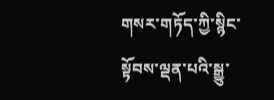གསར་གཏོད་ཀྱི་སྙིང་སྟོབས་ལྡན་པའི་སྒྱུ་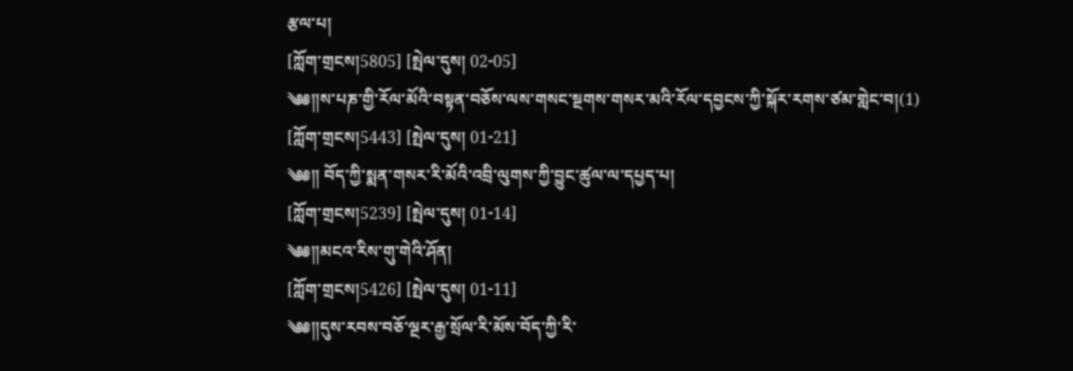རྩལ་པ།
[ཀློག་གྲངས།5805] [སྤེལ་དུས། 02-05]
༄༅།།ས་པཎ་གྱི་རོལ་མོའི་བསྟན་བཅོས་ལས་གསང་སྔགས་གསར་མའི་རོལ་དབྱངས་ཀྱི་སྐོར་རགས་ཙམ་གླེང་བ།(1)
[ཀློག་གྲངས།5443] [སྤེལ་དུས། 01-21]
༄༅།། བོད་ཀྱི་སྨན་གསར་རི་མོའི་འབྲི་ལུགས་ཀྱི་བྱུང་ཚུལ་ལ་དཔྱད་པ།
[ཀློག་གྲངས།5239] [སྤེལ་དུས། 01-14]
༄༅།།མངའ་རིས་གུ་གེའི་ཤོན།
[ཀློག་གྲངས།5426] [སྤེལ་དུས། 01-11]
༄༅།།དུས་རབས་བཅོ་ལྔར་རྒྱ་སྲོལ་རི་མོས་བོད་ཀྱི་རི་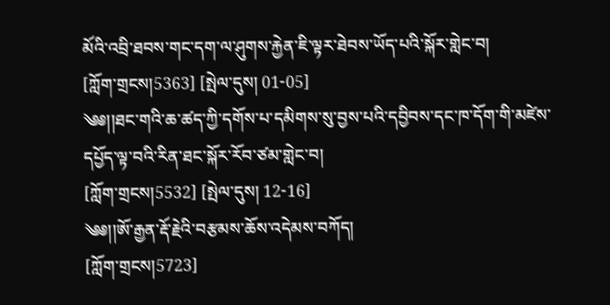མོའི་འབྲི་ཐབས་གང་དག་ལ་ཤུགས་རྐྱེན་ཇི་ལྟར་ཐེབས་ཡོད་པའི་སྐོར་གླེང་བ།
[ཀློག་གྲངས།5363] [སྤེལ་དུས། 01-05]
༄༅།།ཐང་གའི་ཆ་ཚད་ཀྱི་དགོས་པ་དམིགས་སུ་བྱས་པའི་དབྱིབས་དང་ཁ་དོག་གི་མཛེས་དཔྱོད་ལྟ་བའི་རིན་ཐང་སྐོར་རོབ་ཙམ་གླེང་བ།
[ཀློག་གྲངས།5532] [སྤེལ་དུས། 12-16]
༄༅།།ཨོ་རྒྱན་རྡོ་རྗེའི་བརྩམས་ཆོས་འདེམས་བཀོད།
[ཀློག་གྲངས།5723]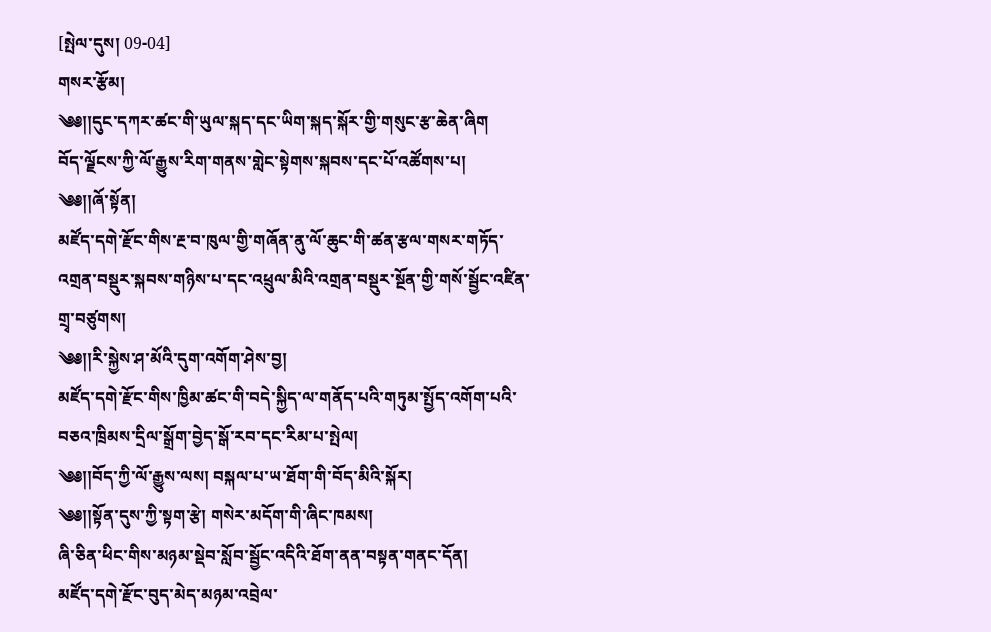[སྤེལ་དུས། 09-04]
གསར་རྩོམ།
༄༅།།དུང་དཀར་ཚང་གི་ཡུལ་སྐད་དང་ཡིག་སྐད་སྐོར་གྱི་གསུང་རྩ་ཆེན་ཞིག
བོད་ལྗོངས་ཀྱི་ལོ་རྒྱུས་རིག་གནས་གླེང་སྟེགས་སྐབས་དང་པོ་འཚོགས་པ།
༄༅།།ཞོ་སྟོན།
མཛོད་དགེ་རྫོང་གིས་རྔ་བ་ཁུལ་གྱི་གཞོན་ནུ་ལོ་ཆུང་གི་ཚན་རྩལ་གསར་གཏོད་འགྲན་བསྡུར་སྐབས་གཉིས་པ་དང་འཕྲུལ་མིའི་འགྲན་བསྡུར་སྔོན་གྱི་གསོ་སྦྱོང་འཛིན་གྲྭ་བཙུགས།
༄༅།།རི་སྐྱེས་ཤ་མོའི་དུག་འགོག་ཤེས་བྱ།
མཛོད་དགེ་རྫོང་གིས་ཁྱིམ་ཚང་གི་བདེ་སྐྱིད་ལ་གནོད་པའི་གཏུམ་སྤྱོད་འགོག་པའི་བཅའ་ཁྲིམས་དྲིལ་སྒྲོག་བྱེད་སྒོ་རབ་དང་རིམ་པ་སྤེལ།
༄༅།།བོད་ཀྱི་ལོ་རྒྱུས་ལས། བསྐལ་པ་ཡ་ཐོག་གི་བོད་མིའི་སྐོར།
༄༅།།སྟོན་དུས་ཀྱི་སྟག་རྩེ། གསེར་མདོག་གི་ཞིང་ཁམས།
ཞི་ཅིན་ཕིང་གིས་མཉམ་སྡེབ་སློབ་སྦྱོང་འདིའི་ཐོག་ནན་བསྟན་གནང་དོན།
མཛོད་དགེ་རྫོང་བུད་མེད་མཉམ་འབྲེལ་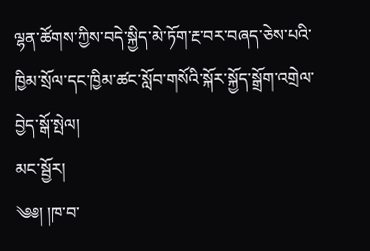ལྷན་ཚོགས་ཀྱིས་བདེ་སྐྱིད་མེ་ཏོག་རྔ་བར་བཞད་ཅེས་པའི་ཁྱིམ་སྲོལ་དང་ཁྱིམ་ཚང་སློབ་གསོའི་སྐོར་སྐྱོད་སྒྲོག་འགྲེལ་བྱེད་སྒོ་སྤེལ།
མང་སྦྱོར།
༄༅། །ཁ་བ་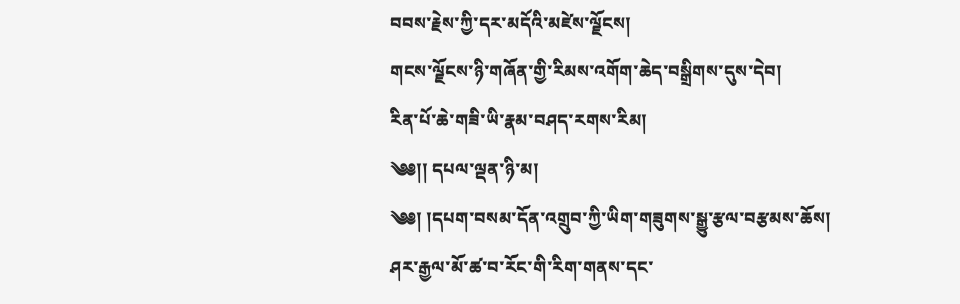བབས་རྗེས་ཀྱི་དར་མདོའི་མཛེས་ལྗོངས།
གངས་ལྗོངས་ཉི་གཞོན་གྱི་རིམས་འགོག་ཆེད་བསྒྲིགས་དུས་དེབ།
རིན་པོ་ཆེ་གཟི་ཡི་རྣམ་བཤད་རགས་རིམ།
༄༅།། དཔལ་ལྡན་ཉི་མ།
༄༅། །དཔག་བསམ་དོན་འགྲུབ་ཀྱི་ཡིག་གཟུགས་སྒྱུ་རྩལ་བརྩམས་ཆོས།
ཤར་རྒྱལ་མོ་ཚ་བ་རོང་གི་རིག་གནས་དང་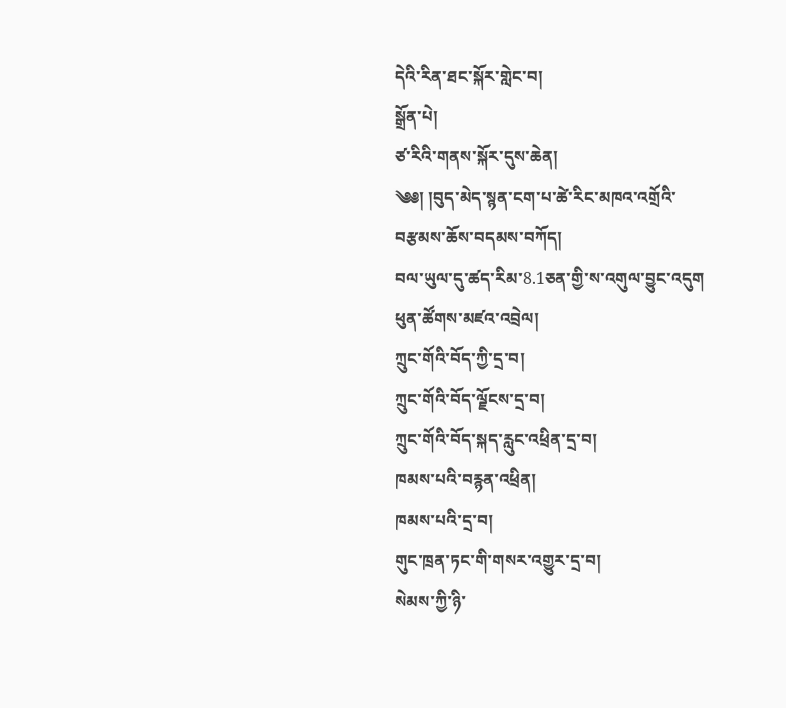དེའི་རིན་ཐང་སྐོར་གླེང་བ།
སྒྲོན་པེ།
ཙ་རིའི་གནས་སྐོར་དུས་ཆེན།
༄༅། །བུད་མེད་སྙན་ངག་པ་ཚེ་རིང་མཁའ་འགྲོའི་བརྩམས་ཆོས་བདམས་བཀོད།
བལ་ཡུལ་དུ་ཚད་རིམ་8.1ཅན་གྱི་ས་འགུལ་བྱུང་འདུག
ཕུན་ཚོགས་མཛའ་འབྲེལ།
ཀྲུང་གོའི་བོད་ཀྱི་དྲ་བ།
ཀྲུང་གོའི་བོད་ལྗོངས་དྲ་བ།
ཀྲུང་གོའི་བོད་སྐད་རླུང་འཕྲིན་དྲ་བ།
ཁམས་པའི་བརྙན་འཕྲིན།
ཁམས་པའི་དྲ་བ།
གུང་ཁྲན་ཏང་གི་གསར་འགྱུར་དྲ་བ།
སེམས་ཀྱི་ཉི་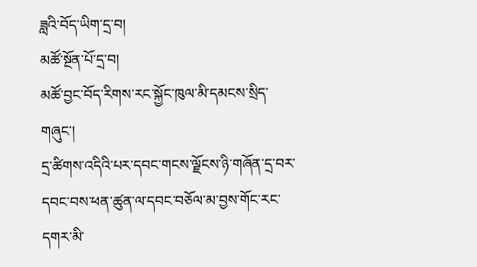ཟླའི་བོད་ཡིག་དྲ་བ།
མཚོ་སྔོན་པོ་དྲ་བ།
མཚོ་བྱང་བོད་རིགས་རང་སྐྱོང་ཁུལ་མི་དམངས་སྲིད་གཞུང་།
དྲ་ཚིགས་འདིའི་པར་དབང་གངས་ལྗོངས་ཉི་གཞོན་དྲ་བར་དབང་བས་ཕན་ཚུན་ལ་དབང་བཅོལ་མ་བྱས་གོང་རང་དགར་མི་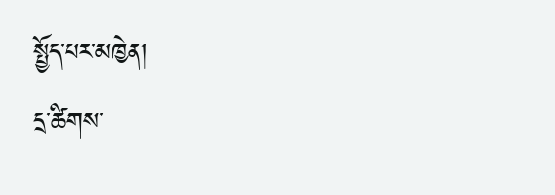སྤྱོད་པར་མཁྱེན།
དྲ་ཚིགས་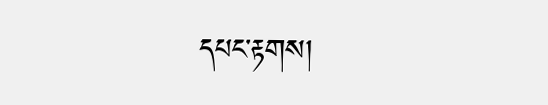དཔང་རྟགས།